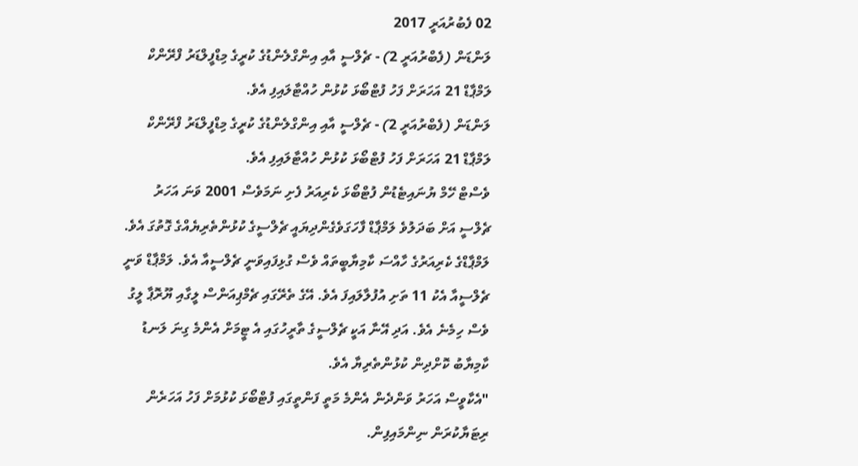02 ފެބުރުއަރީ 2017
ލަންޑަން (ފެބްރުއަރީ 2) - ޗެލްސީ އާއި އިންގްލެންޑުގެ ކުރީގެ މިޑްފީލްޑަރު ފްރޭންކް ލަމްޕާޑް 21 އަހަރަށް ފަހު ފުޓްބޯޅަ ކުޅުން ހުއްޓާލައިފި އެވެ.
ލަންޑަން (ފެބްރުއަރީ 2) - ޗެލްސީ އާއި އިންގްލެންޑުގެ ކުރީގެ މިޑްފީލްޑަރު ފްރޭންކް ލަމްޕާޑް 21 އަހަރަށް ފަހު ފުޓްބޯޅަ ކުޅުން ހުއްޓާލައިފި އެވެ.
ވެސްޓް ހޭމް ޔުނައިޓެޑުން ފުޓްބޯޅަ ކެރިއަރު ފެށި ނަމަވެސް 2001 ވަނަ އަހަރު ޗެލްސީ އަށް ބަދަލުވެ ލަމްޕާޑް ފާހަގަވެގެންދިޔައީ ޗެލްސީގެ ކުޅުންތެރިޔެއްގެ ގޮތުގަ އެވެ.
ލަމްޕާޑްގެ ކެރިއަރުގެ ހާއްސަ ކާމިޔާބީތައް ވެސް ގުޅިފައިވަނީ ޗެލްސީއާ އެވެ. ލަމްޕާޑް ވަނީ ޗެލްސީއާ އެކު 11 ތަށި އުފުލާލައިފަ އެވެ. އޭގެ ތެރޭގައި ޗެމްޕިއަންސް ލީގާއި ޔޫރޮޕާ ލީގު ވެސް ހިމެނެ އެވެ. އަދި އޭނާ އަކީ ޗެލްސީގެ ތާރީހުގައި އެ ޓީމަށް އެންމެ ގިނަ ލަނޑު ކާމިޔާބު ކޮށްދިން ކުޅުންތެރިޔާ އެވެ.
"އެކާވީސް އަހަރު ވަންދެން އެންމެ މަތީ ފަންތީގައި ފުޓްބޯޅަ ކުޅުމަށް ފަހު އަހަރެން ރިޓަޔާކުރަން ނިންމައިފިން.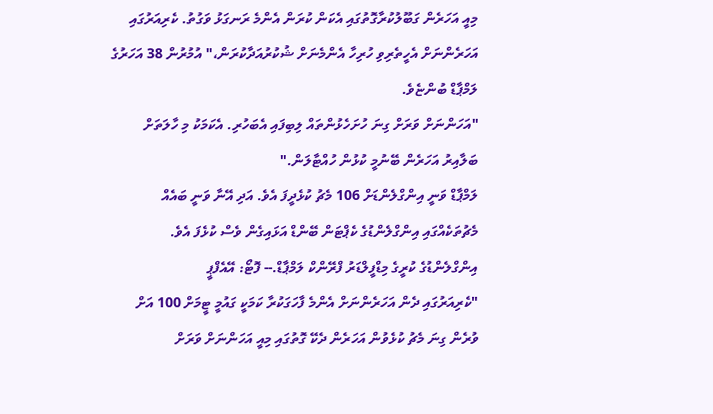މިއީ އަހަރެން ގަބޫލުކުރާގޮތުގައި އެކަން ކުރަން އެންމެ ރަނގަޅު ވަގުތު. ކެރިއަރުގައި އަހަރެންނަށް އެހީތެރިވި ހުރިހާ އެންމެނަށް ޝުކުރުއަދާކުރަން،" އުމުރުން 38 އަހަރުގެ ލަމްޕާޑް ބުންޏެވެ.
"އަހަންނަށް ވަރަށް ގިނަ ހުށަހެޅުންތައް ލިބިފައި އެބަހުރި. އެކަމަކު މި ހާލަތަށް ބަލާއިރު އަހަރެން ބޭނުމީ ކުޅުން ހުއްޓާލަން."
ލަމްޕާޑް ވަނީ އިންގްލެންޑަށް 106 މެޗު ކުޅެދީފަ އެވެ. އަދި އޭނާ ވަނީ ބައެއް މެޗުތަކެއްގައި އިންގްލެންޑުގެ ކެޕްޓަން ބޭންޑް އަޅައިގެން ވެސް ކުޅެފަ އެވެ.
އިންގްލެންޑުގެ ކުރީގެ މިޑްފީލްޑަރު ފްރޭންކް ލަމްޕާޑް.-- ފޮޓޯ: އޭއެފްޕީ
"ކެރިއަރުގައި ދެން އަހަރެންނަށް އެންމެ ފާހަގަކުރާ ކަމަކީ ގައުމީ ޓީމަށް 100 އަށް ވުރެން ގިނަ މެޗު ކުޅެވުން އަހަރެން ދެކޭ ގޮތުގައި މިއީ އަހަންނަށް ވަރަށް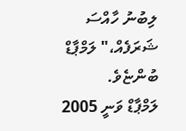ލިބުނު ހާއްސަ ޝަރަފެއް،" ލަމްޕާޑް ބުންޏެވެ.
ލަމްޕާޑް ވަނީ 2005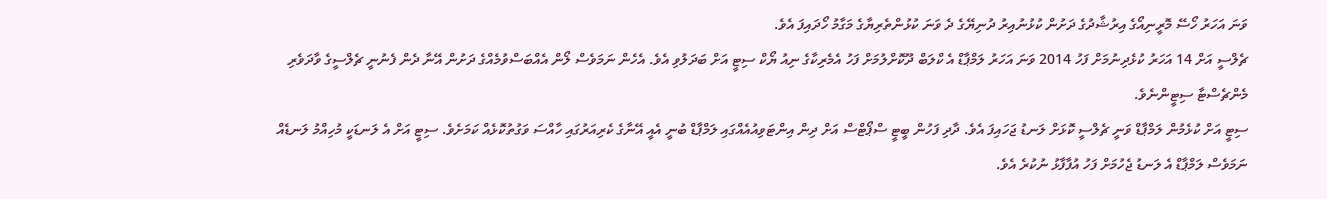ވަނަ އަހަރު ހޯސޭ މޮރީނިއޯގެ އިރުޝާދުގެ ދަށުން ކުޅުނުއިރު ދުނިޔޭގެ ދެ ވަނަ ކުޅުންތެރިޔާގެ މަގާމު ހޯދައިފަ އެވެ.
ޗެލްސީ އަށް 14 އަހަރު ކުޅެދިނުމަށް ފަހު 2014 ވަނަ އަހަރު ލަމްޕާޑް އެ ކްލަބް ދޫކޮށްލުމަށް ފަހު އެމެރިކާގެ ނިއު ޔޯކް ސިޓީ އަށް ބަދަލުވި އެވެ. އެހެން ނަމަވެސް ލޯން އެއްބަސްވުމެއްގެ ދަށުން އޭނާ ދެން ފެނުނީ ޗެލްސީގެ ވާދަވެރި މެންޗެސްޓާ ސިޓީންނެވެ.
ސިޓީ އަށް ކުޅެމުން ލަމްޕާޑް ވަނީ ޗެލްސީ ކޮޅަށް ލަނޑު ޖަހައިފަ އެވެ. ދާދި ފަހުން ބީޓީ ސްޕޯޓްސް އަށް ދިން އިންޓަވިއުއެއްގައި ލަމްޕާޑް ބުނީ އެއީ އޭނާގެ ކެރިއަރުގައި ހާއްސަ ވަގުތުކޮޅެއް ކަމަށެވެ. ސިޓީ އަށް އެ ލަނޑަކީ މުހިއްމު ލަނޑެއް ނަމަވެސް ލަމްޕާޑް އެ ލަނޑު ޖެހުމަށް ފަހު އުފާފާޅު ނުކުރެ އެވެ.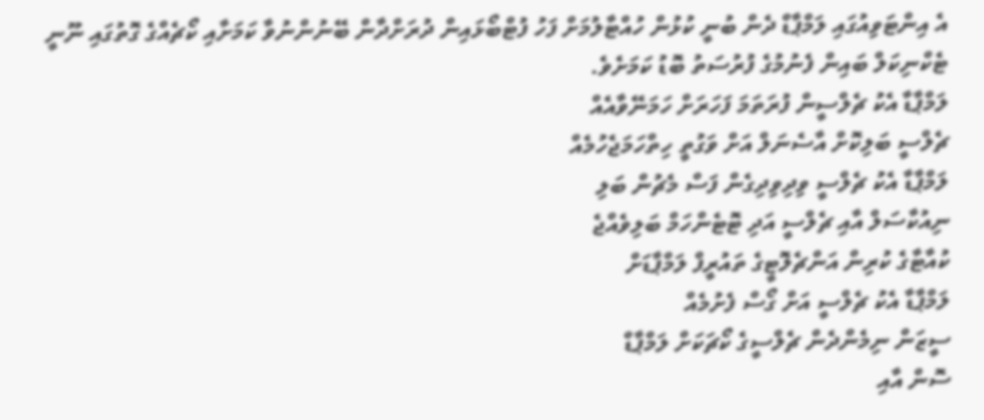އެ އިންޓަވިއުގައި ލަމްޕާޑް ދެން ބުނީ ކުޅުން ހުއްޓާލުމަށް ފަހު ފުޓްބޯޅައިން ދުރަށްދާން ބޭނުންނުވާ ކަމަށާއި ކޯޗެއްގެ ގޮތުގައި ނޫނީ ޓެކްނިކަލް ބައިން ފެނުމުގެ ފުރުސަތު ބޮޑު ކަމަށެވެ.
ލަމްޕާޑާ އެކު ޗެލްސީން ފުރަތަމަ ފަހަރަށް ހަމަނޭވާއެއް
ޗެލްސީ ބަލިކޮށް އާސެނަލް އަށް ވަގުތީ ހިތްހަމަޖެހުމެއް
ލަމްޕާޑާ އެކު ޗެލްސީ ވިދިވިދިގެން ފަސް މެޗުން ބަލި
ނިއުކާސަލް އާއި ޗެލްސީ އަދި ޓޮޓެންހަމް ބަލިވެއްޖެ
ކުއާޓާގެ ކުރިން އަންޗެލޮޓީގެ ތައުރީފް ލަމްޕާޑަށް
ލަމްޕާޑާ އެކު ޗެލްސީ އަށް ގޯސް ފެށުމެއް
ސީޒަން ނިމެންދެން ޗެލްސީގެ ކޯޗަކަށް ލަމްޕާޑް
ސޮން އާއި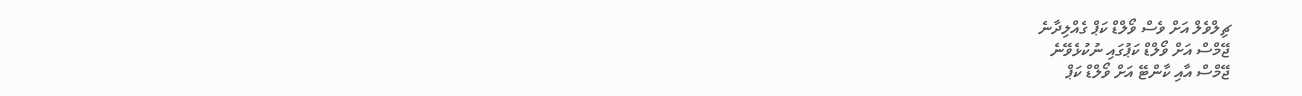ޗިލްވެލް އަށް ވެސް ވޯލްޑް ކަޕް ގެއްލިދާނެ
ޖޭމްސް އަށް ވޯލްޑް ކަޕުގައި ނުކުޅެވޭނެ
ޖޭމްސް އާއި ކާންޓޭ އަށް ވޯލްޑް ކަޕް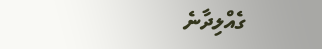ގެއްލިދާނެ